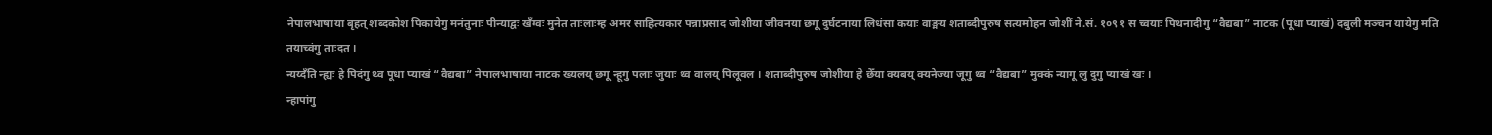नेपालभाषाया बृहत् शब्दकोश पिकायेगु मनंतुनाः पीन्याद्वः खँग्वः मुनेत ताःलाःम्ह अमर साहित्यकार पन्नाप्रसाद जोशीया जीवनया छगू दुर्घटनाया लिधंसा कयाः वाङ्मय शताब्दीपुरुष सत्यमोहन जोशीं ने.सं. १०९१ स च्वयाः पिथनादीगु “वैद्यबा” नाटक (पूधा प्याखं) दबुली मञ्चन यायेगु मति तयाच्वंगु ताःदत ।
न्यय्दँति न्ह्यः हे पिदंगु थ्व पूधा प्याखं “वैद्यबा” नेपालभाषाया नाटक ख्यलय् छगू न्हूगु पलाः जुयाः थ्व वालय् पिलूवल । शताब्दीपुरुष जोशीया हे छेँया क्यबय् क्यनेज्या जूगु थ्व “वैद्यबा” मुक्कं न्यागू लु दुगु प्याखं खः ।
न्हापांगु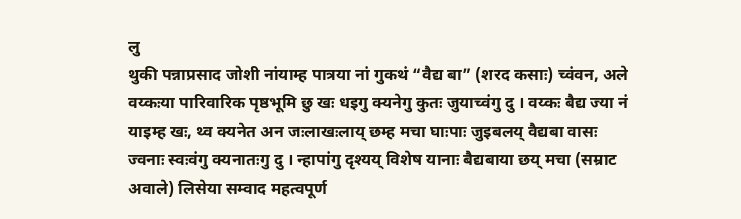लु
थुकी पन्नाप्रसाद जोशी नांयाम्ह पात्रया नां गुकथं “वैद्य बा” (शरद कसाः) च्वंवन, अले वय्कःया पारिवारिक पृष्ठभूमि छु खः धइगु क्यनेगु कुतः जुयाच्वंगु दु । वय्कः बैद्य ज्या नं याइम्ह खः, थ्व क्यनेत अन जःलाखःलाय् छम्ह मचा घाःपाः जुइबलय् वैद्यबा वासः ज्वनाः स्वःवंगु क्यनातःगु दु । न्हापांगु दृश्यय् विशेष यानाः बैद्यबाया छय् मचा (सम्राट अवाले) लिसेया सम्वाद महत्वपूर्ण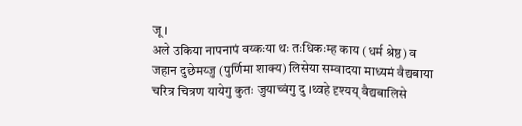जू ।
अले उकिया नापनापं वय्कःया थः तःधिकःम्ह काय (धर्म श्रेष्ठ) व जहान दुछेमय्जु (पुर्णिमा शाक्य) लिसेया सम्वादया माध्यमं वैद्यबाया चरित्र चित्रण यायेगु कुतः जुयाच्वंगु दु ।थ्वहे दृश्यय् वैद्यबालिसे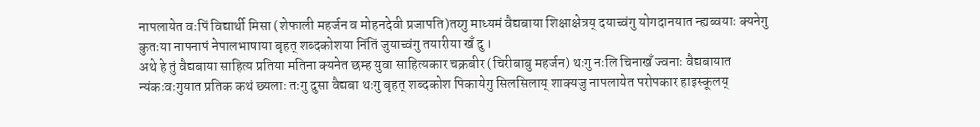नापलायेत वःपिं विद्यार्थी मिसा (शेफाली महर्जन व मोहनदेवी प्रजापति)तय्गु माध्यमं वैद्यबाया शिक्षाक्षेत्रय् दयाच्वंगु योगदानयात न्ह्यब्वयाः क्यनेगु कुतःया नापनापं नेपालभाषाया बृहत् शब्दकोशया निंतिं जुयाच्वंगु तयारीया खँ दु ।
अथे हे तुं वैद्यबाया साहित्य प्रतिया मतिना क्यनेत छम्ह युवा साहित्यकार चक्रबीर (चिरीबाबु महर्जन) थःगु नःलि चिनाखँ ज्वनाः वैद्यबायात न्यंकःवःगुयात प्रतिक कथं छ्यलाः तःगु दुसा वैद्यबा थःगु बृहत् शब्दकोश पिकायेगु सिलसिलाय् शाक्यजु नापलायेत परोपकार हाइस्कूलय्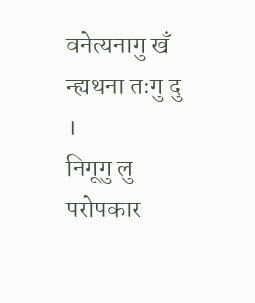वनेत्यनागु खँ न्ह्यथना तःगु दु ।
निगूगु लु
परोपकार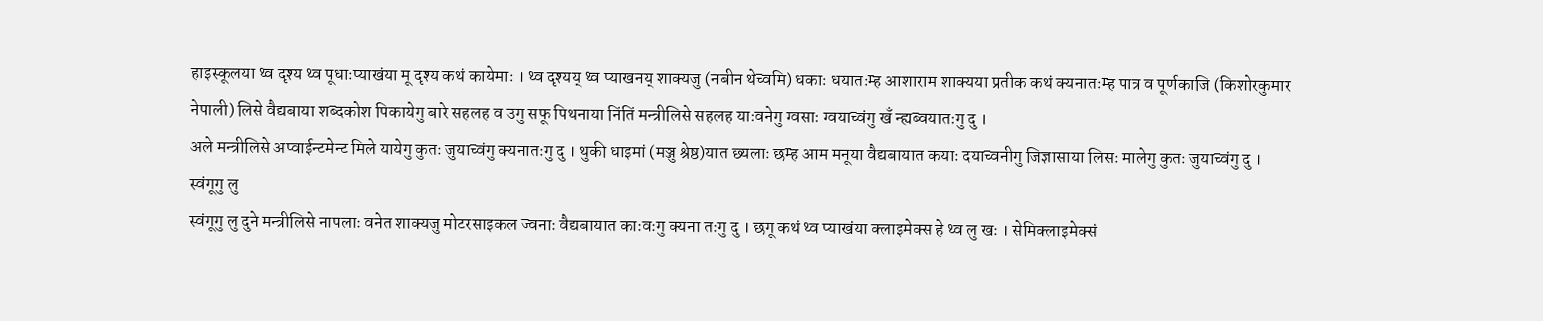हाइस्कूलया थ्व दृश्य थ्व पूधाःप्याखंया मू दृश्य कथं कायेमाः । थ्व दृश्यय् थ्व प्याखनय् शाक्यजु (नबीन थेच्वमि) धकाः धयातःम्ह आशाराम शाक्यया प्रतीक कथं क्यनातःम्ह पात्र व पूर्णकाजि (किशोरकुमार नेपाली) लिसे वैद्यबाया शब्दकोश पिकायेगु बारे सहलह व उगु सफू पिथनाया निंतिं मन्त्रीलिसे सहलह याःवनेगु ग्वसाः ग्वयाच्वंगु खँ न्ह्यब्वयातःगु दु ।
अले मन्त्रीलिसे अप्वाईन्टमेन्ट मिले यायेगु कुतः जुयाच्वंगु क्यनातःगु दु । थुकी धाइमां (मञ्जु श्रेष्ठ)यात छ्यलाः छम्ह आम मनूया वैद्यबायात कयाः दयाच्वनीगु जिज्ञासाया लिसः मालेगु कुतः जुयाच्वंगु दु ।
स्वंगूगु लु
स्वंगूगु लु दुने मन्त्रीलिसे नापलाः वनेत शाक्यजु मोटरसाइकल ज्वनाः वैद्यबायात काःवःगु क्यना तःगु दु । छगू कथं थ्व प्याखंया क्लाइमेक्स हे थ्व लु खः । सेमिक्लाइमेक्सं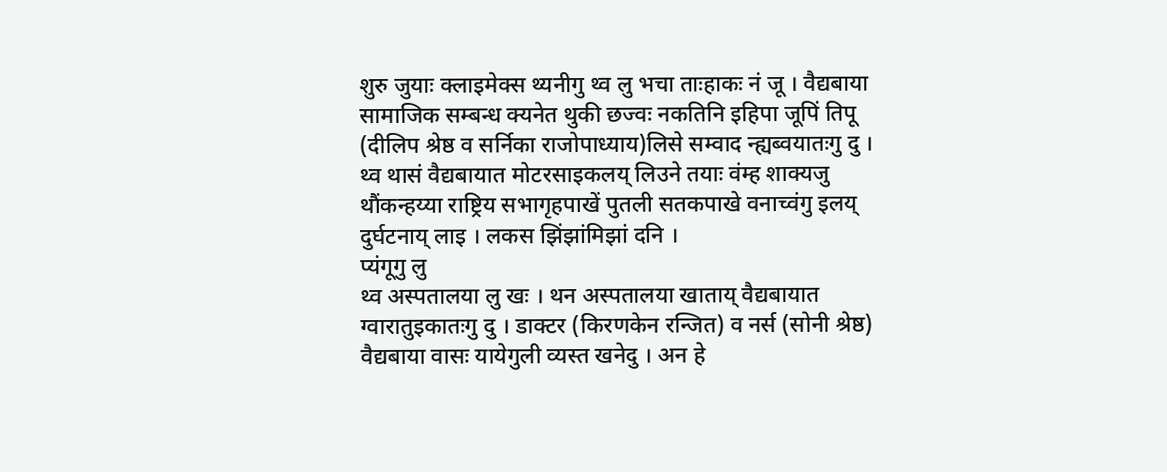शुरु जुयाः क्लाइमेक्स थ्यनीगु थ्व लु भचा ताःहाकः नं जू । वैद्यबाया सामाजिक सम्बन्ध क्यनेत थुकी छज्वः नकतिनि इहिपा जूपिं तिपू (दीलिप श्रेष्ठ व सर्निका राजोपाध्याय)लिसे सम्वाद न्ह्यब्वयातःगु दु ।
थ्व थासं वैद्यबायात मोटरसाइकलय् लिउने तयाः वंम्ह शाक्यजु थौंकन्हय्या राष्ट्रिय सभागृहपाखें पुतली सतकपाखे वनाच्वंगु इलय् दुर्घटनाय् लाइ । लकस झिंझांमिझां दनि ।
प्यंगूगु लु
थ्व अस्पतालया लु खः । थन अस्पतालया खाताय् वैद्यबायात ग्वारातुइकातःगु दु । डाक्टर (किरणकेन रन्जित) व नर्स (सोनी श्रेष्ठ) वैद्यबाया वासः यायेगुली व्यस्त खनेदु । अन हे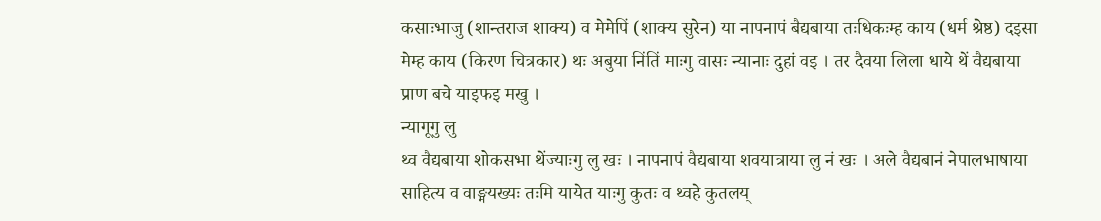कसाःभाजु (शान्तराज शाक्य) व मेमेपिं (शाक्य सुरेन) या नापनापं बैद्यबाया तःधिकःम्ह काय (धर्म श्रेष्ठ) दइसा मेम्ह काय (किरण चित्रकार) थः अबुया निंतिं माःगु वासः न्यानाः दुहां वइ । तर दैवया लिला धाये थें वैद्यबाया प्राण बचे याइफइ मखु ।
न्यागूगु लु
थ्व वैद्यबाया शोकसभा थेंज्याःगु लु खः । नापनापं वैद्यबाया शवयात्राया लु नं खः । अले वैद्यबानं नेपालभाषाया साहित्य व वाङ्मयख्यः तःमि यायेत याःगु कुतः व थ्वहे कुतलय्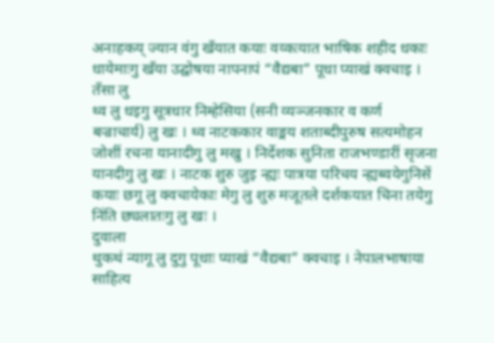अनाहकय् ज्यान वंगु खँयात कयाः वय्कःयात भाषिक शहीद धकाः धायेमाःगु खँया उद्घोषया नापनापं “वैद्यबा” पूधा प्याखं क्वचाइ ।
तँसा लु
थ्व लु धइगु सूत्रधार निम्हेसिया (सनी व्यञ्जनकार व कर्ण बज्राचार्य) लु खः । थ्व नाटककार वाङ्मय शताब्दीपुरुष सत्यमोहन जोशीं रचना यानादीगु लु मखु । निर्देशक सुनिता राजभण्डारीं सृजना यानदीगु लु खः । नाटक शुरु जुइ न्ह्यः पात्रया परिचय न्ह्यब्वयेगुनिसें कयाः छगू लु क्वचायेकाः मेगु लु शुरु मजूतले दर्शकयात चिना तयेगु निंति छ्यलातःगु लु खः ।
दुवाला
थुकथं न्यागू लु दुगु पूधाः प्याखं “वैद्यबा” क्वचाइ । नेपालभाषाया साहित्य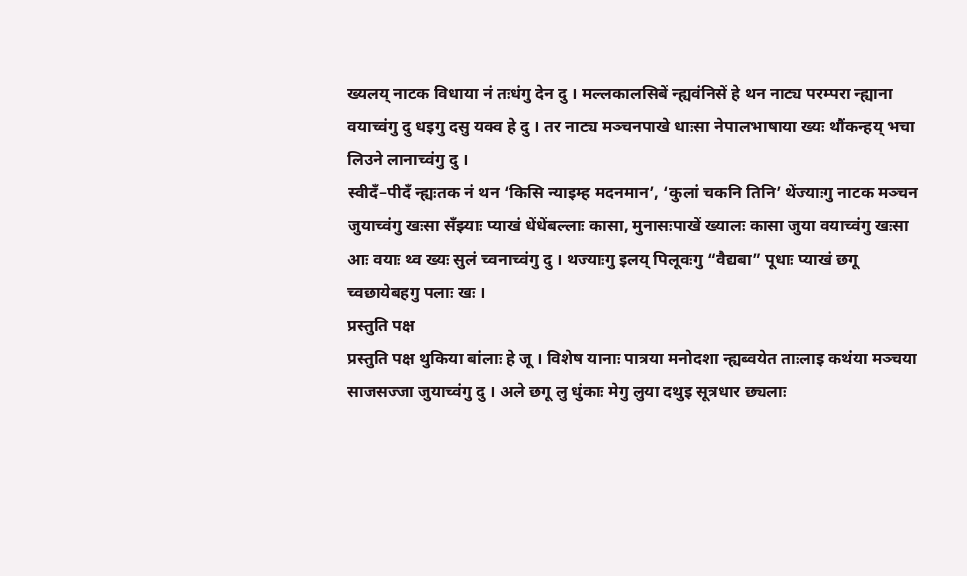ख्यलय् नाटक विधाया नं तःधंगु देन दु । मल्लकालसिबें न्ह्यवंनिसें हे थन नाट्य परम्परा न्ह्याना वयाच्वंगु दु धइगु दसु यक्व हे दु । तर नाट्य मञ्चनपाखे धाःसा नेपालभाषाया ख्यः थौंकन्हय् भचा लिउने लानाच्वंगु दु ।
स्वीदँ–पीदँ न्ह्यःतक नं थन ‘किसि न्याइम्ह मदनमान’, ‘कुलां चकनि तिनि’ थेंज्याःगु नाटक मञ्चन जुयाच्वंगु खःसा सँझ्याः प्याखं धेंधेंबल्लाः कासा, मुनासःपाखें ख्यालः कासा जुया वयाच्वंगु खःसा आः वयाः थ्व ख्यः सुलं च्वनाच्वंगु दु । थज्याःगु इलय् पिलूवःगु “वैद्यबा” पूधाः प्याखं छगू च्वछायेबहगु पलाः खः ।
प्रस्तुति पक्ष
प्रस्तुति पक्ष थुकिया बांलाः हे जू । विशेष यानाः पात्रया मनोदशा न्ह्यब्वयेत ताःलाइ कथंया मञ्चया साजसज्जा जुयाच्वंगु दु । अले छगू लु धुंकाः मेगु लुया दथुइ सूत्रधार छ्यलाः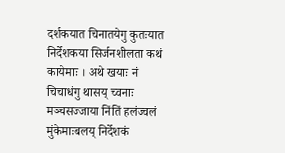दर्शकयात चिनातयेगु कुतःयात निर्देशकया सिर्जनशीलता कथं कायेमाः । अथे खयाः नं चिचाधंगु थासय् च्वनाः मञ्चसज्जाया निंतिं हलंज्वलं मुंकेमाःबलय् निर्देशकं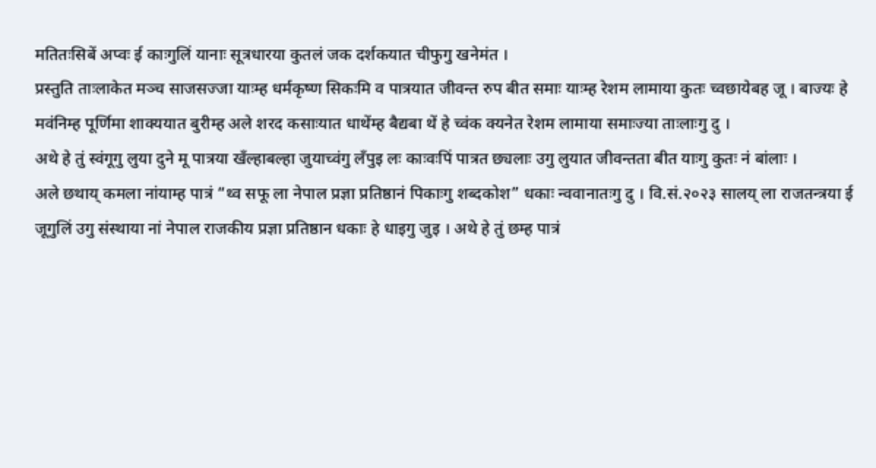मतितःसिबें अप्वः ई काःगुलिं यानाः सूत्रधारया कुतलं जक दर्शकयात चीफुगु खनेमंत ।
प्रस्तुति ताःलाकेत मञ्च साजसज्जा याःम्ह धर्मकृष्ण सिकःमि व पात्रयात जीवन्त रुप बीत समाः याःम्ह रेशम लामाया कुतः च्वछायेबह जू । बाज्यः हे मवंनिम्ह पूर्णिमा शाक्ययात बुरीम्ह अले शरद कसाःयात धाथेंम्ह बैद्यबा थें हे च्वंक क्यनेत रेशम लामाया समाःज्या ताःलाःगु दु ।
अथे हे तुं स्वंगूगु लुया दुने मू पात्रया खँल्हाबल्हा जुयाच्वंगु लँपुइ लः काःवःपिं पात्रत छ्यलाः उगु लुयात जीवन्तता बीत याःगु कुतः नं बांलाः ।
अले छथाय् कमला नांयाम्ह पात्रं “थ्व सफू ला नेपाल प्रज्ञा प्रतिष्ठानं पिकाःगु शब्दकोश” धकाः न्ववानातःगु दु । वि.सं.२०२३ सालय् ला राजतन्त्रया ई जूगुलिं उगु संस्थाया नां नेपाल राजकीय प्रज्ञा प्रतिष्ठान धकाः हे धाइगु जुइ । अथे हे तुं छम्ह पात्रं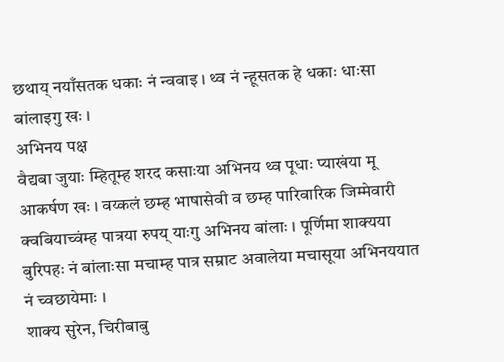छथाय् नयाँसतक धकाः नं न्ववाइ । थ्व नं न्हूसतक हे धकाः धाःसा बांलाइगु खः ।
अभिनय पक्ष
वैद्यबा जुयाः म्हितूम्ह शरद कसाःया अभिनय थ्व पूधाः प्याखंया मू आकर्षण खः । वय्कलं छम्ह भाषासेवी व छम्ह पारिवारिक जिम्मेवारी क्वबियाच्वंम्ह पात्रया रुपय् याःगु अभिनय बांलाः । पूर्णिमा शाक्यया बुरिपहः नं बांलाःसा मचाम्ह पात्र सम्राट अवालेया मचासूया अभिनययात नं च्वछायेमाः ।
शाक्य सुरेन, चिरीबाबु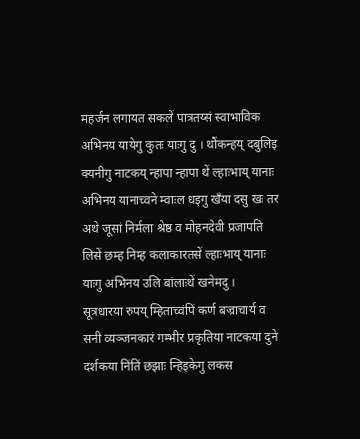महर्जन लगायत सकलें पात्रतय्सं स्वाभाविक अभिनय यायेगु कुतः याःगु दु । थौंकन्हय् दबुलिइ क्यनीगु नाटकय् न्हापा न्हापा थें ल्हाःभाय् यानाः अभिनय यानाच्वने म्वाःल धइगु खँया दसु खः तर अथे जूसां निर्मला श्रेष्ठ व मोहनदेवी प्रजापति लिसें छम्ह निम्ह कलाकारतसें ल्हाःभाय् यानाः याःगु अभिनय उलि बांलाःथें खनेमदु ।
सूत्रधारया रुपय् म्हिताच्वंपिं कर्ण बज्राचार्य व सनी व्यञ्जनकारं गम्भीर प्रकृतिया नाटकया दुने दर्शकया निंतिं छझाः न्हिइकेगु लकस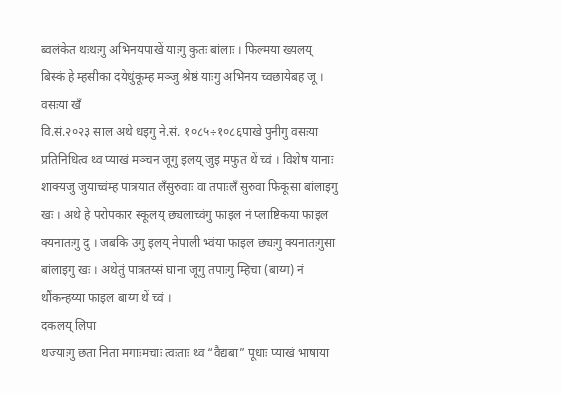ब्वलंकेत थःथःगु अभिनयपाखें याःगु कुतः बांलाः । फिल्मया ख्यलय् बिस्कं हे म्हसीका दयेधुंकूम्ह मञ्जु श्रेष्ठं याःगु अभिनय च्वछायेबह जू ।
वसःया खँ
वि.सं.२०२३ साल अथे धइगु ने.सं. १०८५÷१०८६पाखे पुनीगु वसःया प्रतिनिधित्व थ्व प्याखं मञ्चन जूगु इलय् जुइ मफुत थें च्वं । विशेष यानाः शाक्यजु जुयाच्वंम्ह पात्रयात लँसुरुवाः वा तपाःलँ सुरुवा फिकूसा बांलाइगु खः । अथे हे परोपकार स्कूलय् छ्यलाच्वंगु फाइल नं प्लाष्टिकया फाइल क्यनातःगु दु । जबकि उगु इलय् नेपाली भ्वंया फाइल छ्यःगु क्यनातःगुसा बांलाइगु खः । अथेतुं पात्रतय्सं घाना जूगु तपाःगु म्हिचा (बाय्ग) नं थौंकन्हय्या फाइल बाय्ग थें च्वं ।
दकलय् लिपा
थज्याःगु छता निता मगाःमचाः त्वःताः थ्व “वैद्यबा” पूधाः प्याखं भाषाया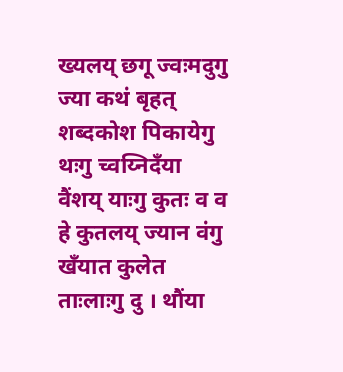ख्यलय् छगू ज्वःमदुगु ज्या कथं बृहत् शब्दकोश पिकायेगु थःगु च्वय्निदँया वैंशय् याःगु कुतः व व हे कुतलय् ज्यान वंगु खँयात कुलेत ताःलाःगु दु । थौंया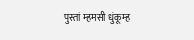पुस्तां म्हमसी धुंकूम्ह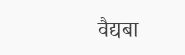वैद्यबा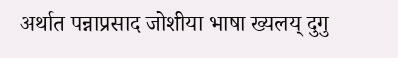अर्थात पन्नाप्रसाद जोशीया भाषा ख्यलय् दुगु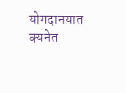योगदानयात क्यनेत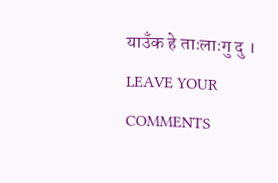याउँक हे ताःलाःगु दु ।
LEAVE YOUR COMMENTS